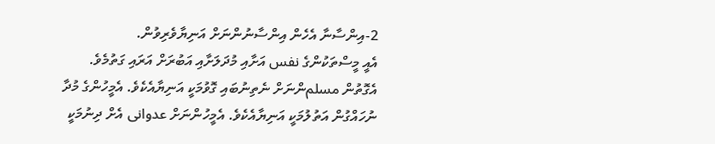2-އިންސާނާ އެހެން އިންސާނުންނަށް އަނިޔާވެރިވުން.
އެއީ މީސްތަކުންގެ نفس އަށާއި މުދަލަށާއި އަބުރަށް އަރައި ގަތުމެވެ. އެގޮތުން مسلمންނަށް ނެތިނުބައި ގޮވުމަކީ އަނިޔާއެކެވެ. އެމީހުންގެ މުދާ ނުހައްގުން އަތުލުމަކީ އަނިޔާއެކެވެ. އެމީހުންނަށް عدوانى އެށް ދިނުމަކީ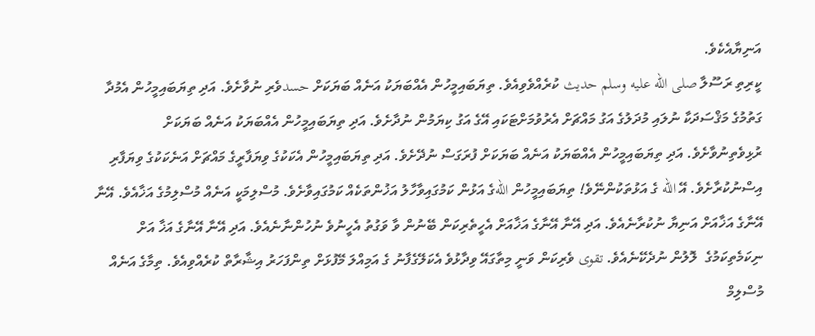އަނިޔާއެކެވެ.
ކީރިތި ރަސޫލާ صلى الله عليه وسلم حديث ކުރެއްވެވިއެވެ. ތިޔަބައިމީހުން އެއްބަޔަކު އަނެއް ބަޔަކަށް حسدވެރި ނުވާށެވެ. އަދި ތިޔަބައިމީހުން އެމުދާ ގަތުމުގެ މަޤްސަދަކާ ނުލައި މުދަލުގެ އަގު މައްޗަށް އެރުވުމަށްޓަކައި އޭގެ އަގު ކިޔަމުން ނުދާށެވެ. އަދި ތިޔަބައިމީހުން އެއްބަޔަކު އަނެއް ބަޔަކަށް ރުޅިވެތިނުވާށެވެ. އަދި ތިޔަބައިމީހުން އެއްބަޔަކު އަނެއް ބަޔަކަށް ފުރަގަސް ނުދޭށެވެ. އަދި ތިޔަބައިމީހުން އެކަކުގެ ވިޔަފާރީގެ މައްޗަށް އަނެކަކުގެ ވިޔަފާރި އިސްނުކުރާށެވެ. އޭ الله ގެ އަޅުތަކުންނޭވެ! ތިޔަބައިމީހުން اللهގެ އަޅުން ކަމުގައިވާހާލު އަޚުންތަކެއް ކަމުގައިވާށެވެ. މުސްލިމަކީ އަނެއް މުސްލިމުގެ އަޚާއެވެ. އޭނާ އޭނާގެ އަޚާއަށް އަނިޔާ ނުކުރާނެއެވެ. އަދި އޭނާ އޭނާގެ އަޚާއަށް އެހީތެރިކަން ބޭނުން ވާ ވަގުތު އެހީނުވެ ނުހުންނާނެއެވެ. އަދި އޭނާ އޭނާގެ އަޚާ އަށް ނިކަމެތިކަމުގެ  ލޮލުން ނުދެކޭނެއެވެ. تقوى ވެރިކަން ވަނީ މިތާގައޭ ވިދާޅުވެ އެކަލޭގެފާނު ގެ އަމިއްލަ މޭފުޅަށް ތިންފަހަރު އިޝާރާތް ކުރެއްވިއެވެ. ތިމާގެ އަނެއް މުސްލިމް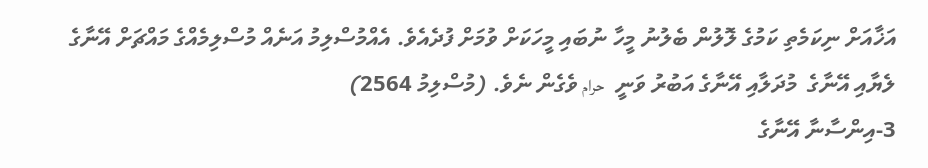އަޚާއަށް ނިކަމެތި ކަމުގެ ލޮލުން ބެލުނު މީހާ ނުބައި މީހަކަށް ވުމަށް ފުދެއެވެ. އެއްމުސްލިމު އަނެއް މުސްލިމެއްގެ މައްޗަށް އޭނާގެ ލެޔާއި އޭނާގެ  މުދަލާއި އޭނާގެ އަބުރު ވަނީ  حرام ވެގެން ނެވެ. (މުސްލިމު 2564)
3-އިންސާނާ އޭނާގެ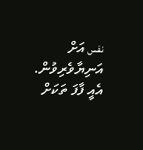نفس އަށް އަނިޔާވެރިވުން.
އެއީ ފާފަ ތަކަށް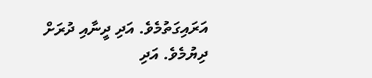އަރައިގަތުމެވެ. އަދި ދީނާއި ދުރަށް ދިޔުމެވެ. އަދި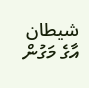شيطان އާގެ މަގުން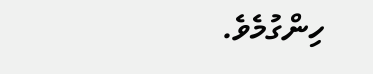ހިންގުމެވެ.